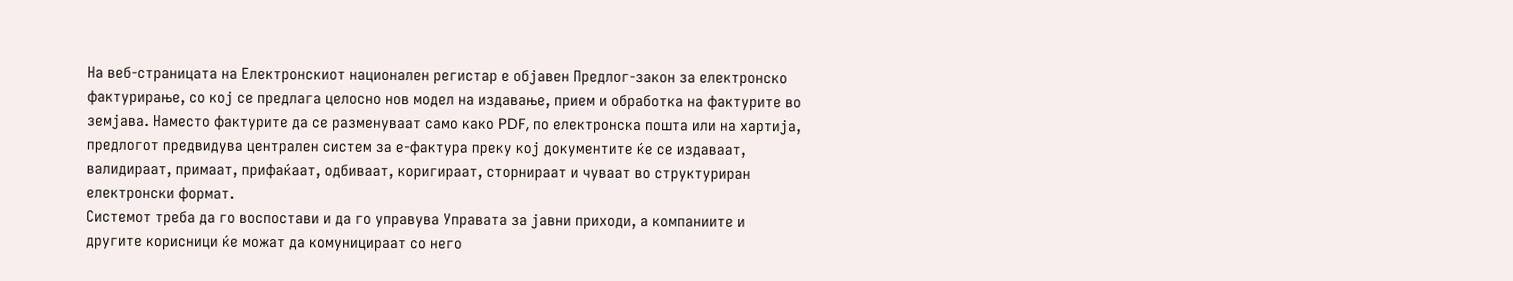На веб-страницата на Електронскиот национален регистар е објавен Предлог-закон за електронско фактурирање, со кој се предлага целосно нов модел на издавање, прием и обработка на фактурите во земјава. Наместо фактурите да се разменуваат само како PDF, по електронска пошта или на хартија, предлогот предвидува централен систем за е-фактура преку кој документите ќе се издаваат, валидираат, примаат, прифаќаат, одбиваат, коригираат, сторнираат и чуваат во структуриран електронски формат.
Системот треба да го воспостави и да го управува Управата за јавни приходи, а компаниите и другите корисници ќе можат да комуницираат со него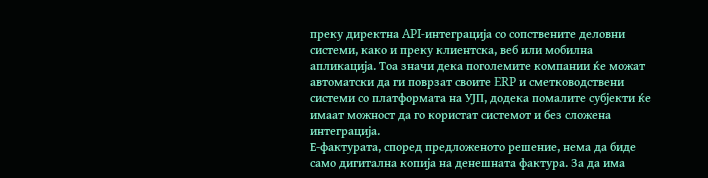преку директна API-интеграција со сопствените деловни системи, како и преку клиентска, веб или мобилна апликација. Тоа значи дека поголемите компании ќе можат автоматски да ги поврзат своите ERP и сметководствени системи со платформата на УЈП, додека помалите субјекти ќе имаат можност да го користат системот и без сложена интеграција.
Е-фактурата, според предложеното решение, нема да биде само дигитална копија на денешната фактура. За да има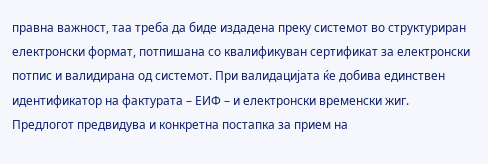правна важност, таа треба да биде издадена преку системот во структуриран електронски формат, потпишана со квалификуван сертификат за електронски потпис и валидирана од системот. При валидацијата ќе добива единствен идентификатор на фактурата – ЕИФ – и електронски временски жиг.
Предлогот предвидува и конкретна постапка за прием на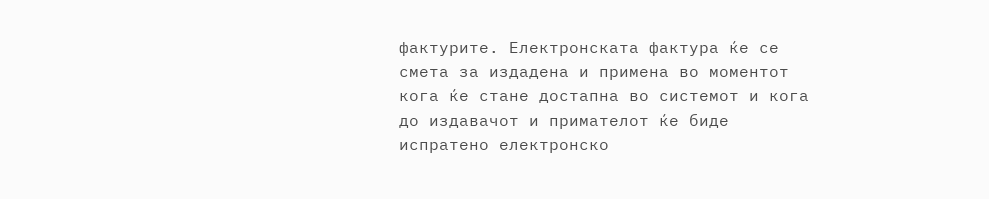фактурите. Електронската фактура ќе се смета за издадена и примена во моментот кога ќе стане достапна во системот и кога до издавачот и примателот ќе биде испратено електронско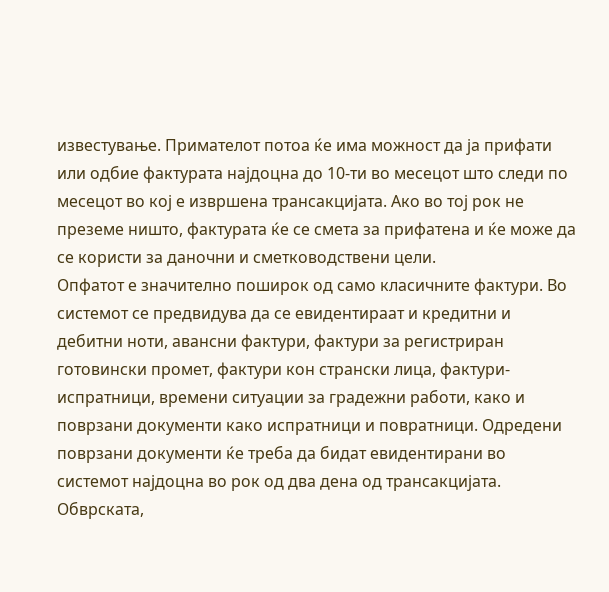известување. Примателот потоа ќе има можност да ја прифати или одбие фактурата најдоцна до 10-ти во месецот што следи по месецот во кој е извршена трансакцијата. Ако во тој рок не преземе ништо, фактурата ќе се смета за прифатена и ќе може да се користи за даночни и сметководствени цели.
Опфатот е значително поширок од само класичните фактури. Во системот се предвидува да се евидентираат и кредитни и дебитни ноти, авансни фактури, фактури за регистриран готовински промет, фактури кон странски лица, фактури-испратници, времени ситуации за градежни работи, како и поврзани документи како испратници и повратници. Одредени поврзани документи ќе треба да бидат евидентирани во системот најдоцна во рок од два дена од трансакцијата.
Обврската,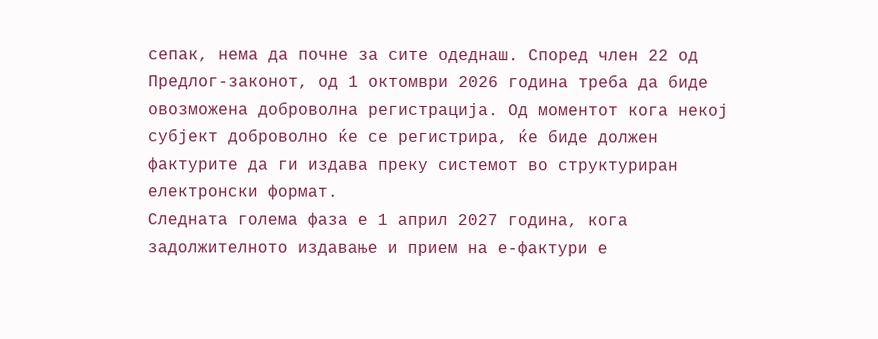сепак, нема да почне за сите одеднаш. Според член 22 од Предлог-законот, од 1 октомври 2026 година треба да биде овозможена доброволна регистрација. Од моментот кога некој субјект доброволно ќе се регистрира, ќе биде должен фактурите да ги издава преку системот во структуриран електронски формат.
Следната голема фаза е 1 април 2027 година, кога задолжителното издавање и прием на е-фактури е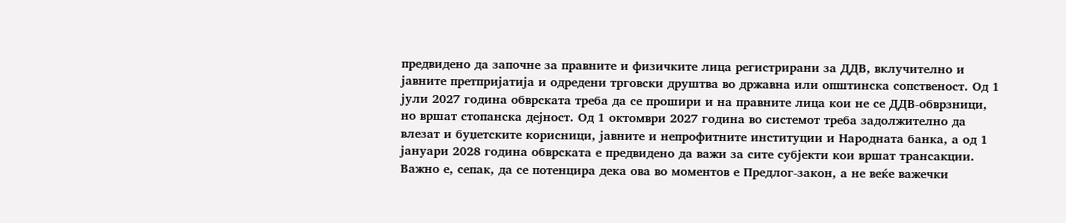предвидено да започне за правните и физичките лица регистрирани за ДДВ, вклучително и јавните претпријатија и одредени трговски друштва во државна или општинска сопственост. Од 1 јули 2027 година обврската треба да се прошири и на правните лица кои не се ДДВ-обврзници, но вршат стопанска дејност. Од 1 октомври 2027 година во системот треба задолжително да влезат и буџетските корисници, јавните и непрофитните институции и Народната банка, а од 1 јануари 2028 година обврската е предвидено да важи за сите субјекти кои вршат трансакции.
Важно е, сепак, да се потенцира дека ова во моментов е Предлог-закон, а не веќе важечки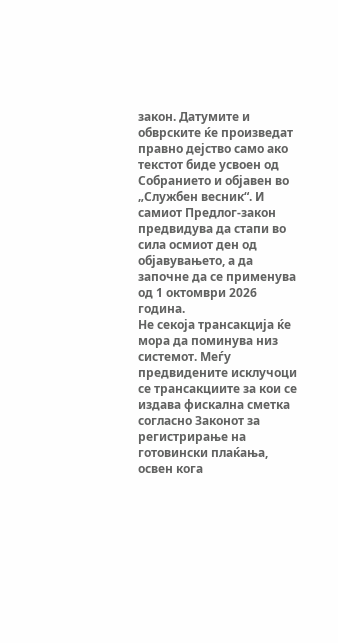закон. Датумите и обврските ќе произведат правно дејство само ако текстот биде усвоен од Собранието и објавен во „Службен весник“. И самиот Предлог-закон предвидува да стапи во сила осмиот ден од објавувањето, а да започне да се применува од 1 октомври 2026 година.
Не секоја трансакција ќе мора да поминува низ системот. Меѓу предвидените исклучоци се трансакциите за кои се издава фискална сметка согласно Законот за регистрирање на готовински плаќања, освен кога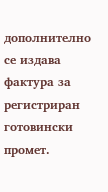дополнително се издава фактура за регистриран готовински промет.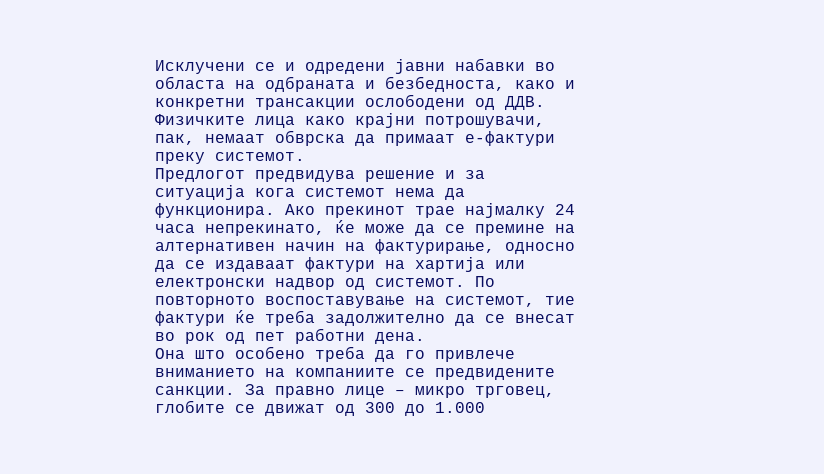Исклучени се и одредени јавни набавки во областа на одбраната и безбедноста, како и конкретни трансакции ослободени од ДДВ. Физичките лица како крајни потрошувачи, пак, немаат обврска да примаат е-фактури преку системот.
Предлогот предвидува решение и за ситуација кога системот нема да функционира. Ако прекинот трае најмалку 24 часа непрекинато, ќе може да се премине на алтернативен начин на фактурирање, односно да се издаваат фактури на хартија или електронски надвор од системот. По повторното воспоставување на системот, тие фактури ќе треба задолжително да се внесат во рок од пет работни дена.
Она што особено треба да го привлече вниманието на компаниите се предвидените санкции. За правно лице – микро трговец, глобите се движат од 300 до 1.000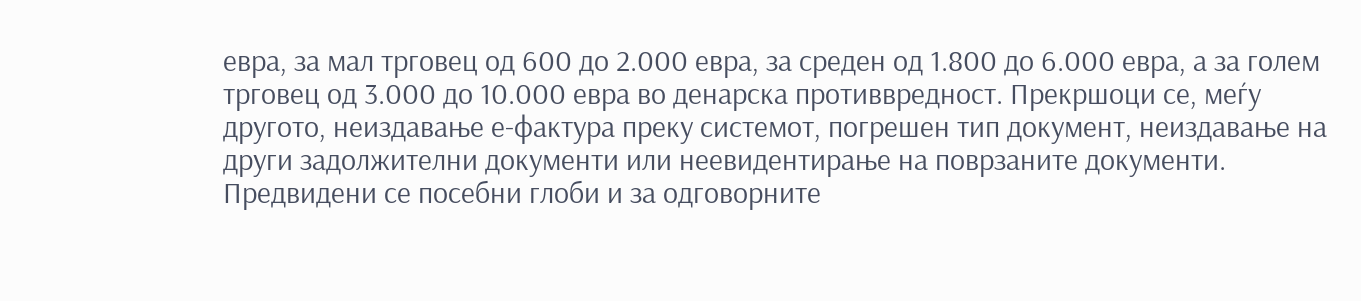евра, за мал трговец од 600 до 2.000 евра, за среден од 1.800 до 6.000 евра, а за голем трговец од 3.000 до 10.000 евра во денарска противвредност. Прекршоци се, меѓу другото, неиздавање е-фактура преку системот, погрешен тип документ, неиздавање на други задолжителни документи или неевидентирање на поврзаните документи. Предвидени се посебни глоби и за одговорните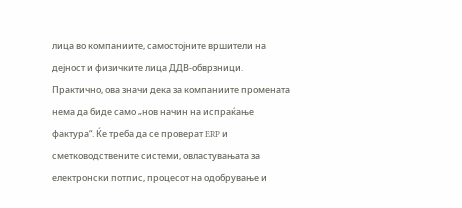лица во компаниите, самостојните вршители на дејност и физичките лица ДДВ-обврзници.
Практично, ова значи дека за компаниите промената нема да биде само „нов начин на испраќање фактура“. Ќе треба да се проверат ERP и сметководствените системи, овластувањата за електронски потпис, процесот на одобрување и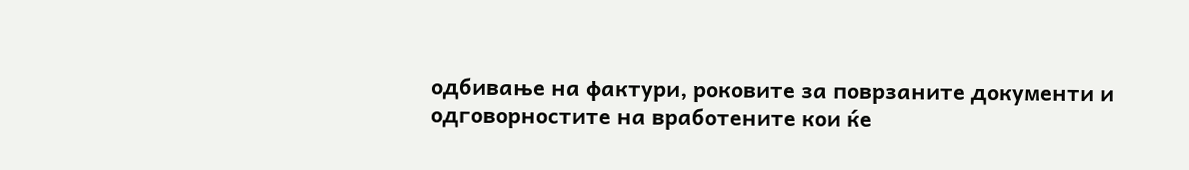одбивање на фактури, роковите за поврзаните документи и одговорностите на вработените кои ќе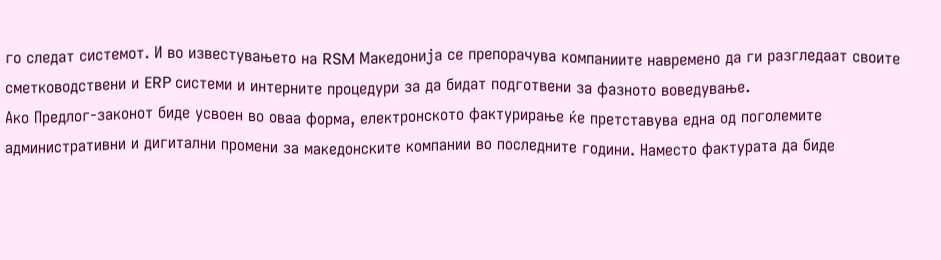го следат системот. И во известувањето на RSM Македонија се препорачува компаниите навремено да ги разгледаат своите сметководствени и ERP системи и интерните процедури за да бидат подготвени за фазното воведување.
Ако Предлог-законот биде усвоен во оваа форма, електронското фактурирање ќе претставува една од поголемите административни и дигитални промени за македонските компании во последните години. Наместо фактурата да биде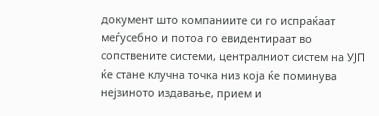документ што компаниите си го испраќаат меѓусебно и потоа го евидентираат во сопствените системи, централниот систем на УЈП ќе стане клучна точка низ која ќе поминува нејзиното издавање, прием и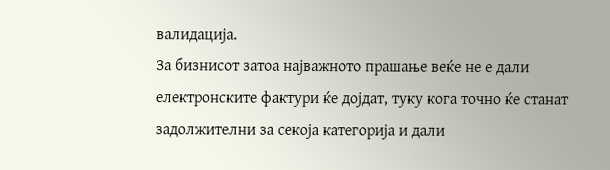валидација.
За бизнисот затоа најважното прашање веќе не е дали електронските фактури ќе дојдат, туку кога точно ќе станат задолжителни за секоја категорија и дали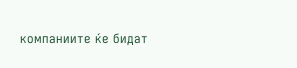компаниите ќе бидат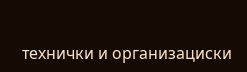технички и организациски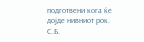подготвени кога ќе дојде нивниот рок.
С.Б.